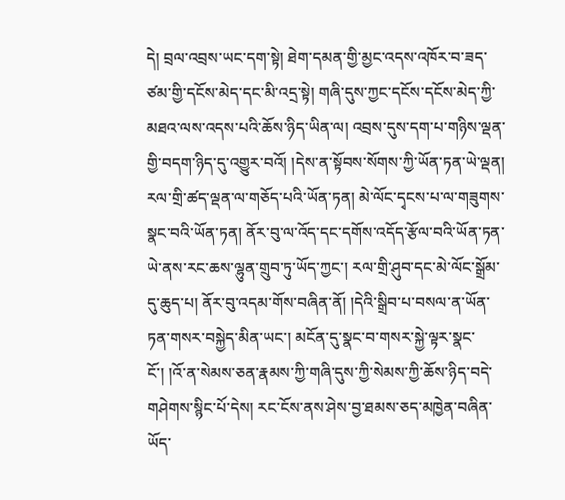དེ། བྲལ་འབྲས་ཡང་དག་སྟེ། ཐེག་དམན་གྱི་མྱང་འདས་འཁོར་བ་ཟད་ཙམ་གྱི་དངོས་མེད་དང་མི་འདྲ་སྟེ། གཞི་དུས་ཀྱང་དངོས་དངོས་མེད་ཀྱི་མཐའ་ལས་འདས་པའི་ཆོས་ཉིད་ཡིན་ལ། འབྲས་དུས་དག་པ་གཉིས་ལྡན་གྱི་བདག་ཉིད་དུ་འགྱུར་བའོ། །དེས་ན་སྟོབས་སོགས་ཀྱི་ཡོན་ཏན་ཡེ་ལྡན། རལ་གྲི་ཚད་ལྡན་ལ་གཅོད་པའི་ཡོན་ཏན། མེ་ལོང་དྭངས་པ་ལ་གཟུགས་སྣང་བའི་ཡོན་ཏན། ནོར་བུ་ལ་འོད་དང་དགོས་འདོད་རྩོལ་བའི་ཡོན་ཏན་ཡེ་ནས་རང་ཆས་ལྷུན་གྲུབ་ཏུ་ཡོད་ཀྱང་། རལ་གྲི་ཤུབ་དང་མེ་ལོང་སྒྲོམ་དུ་ཆུད་པ། ནོར་བུ་འདམ་གོས་བཞིན་ནོ། །དེའི་སྒྲིབ་པ་བསལ་ན་ཡོན་ཏན་གསར་བསྐྱེད་མིན་ཡང་། མངོན་དུ་སྣང་བ་གསར་སྐྱེ་ལྟར་སྣང་ངོ་། །འོ་ན་སེམས་ཅན་རྣམས་ཀྱི་གཞི་དུས་ཀྱི་སེམས་ཀྱི་ཆོས་ཉིད་བདེ་གཤེགས་སྙིང་པོ་དེས། རང་ངོས་ནས་ཤེས་བྱ་ཐམས་ཅད་མཁྱེན་བཞིན་ཡོད་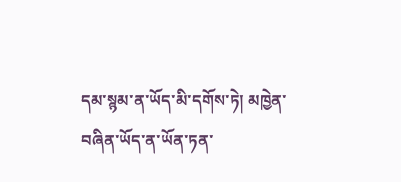དམ་སྙམ་ན་ཡོད་མི་དགོས་ཏེ། མཁྱེན་བཞིན་ཡོད་ན་ཡོན་ཏན་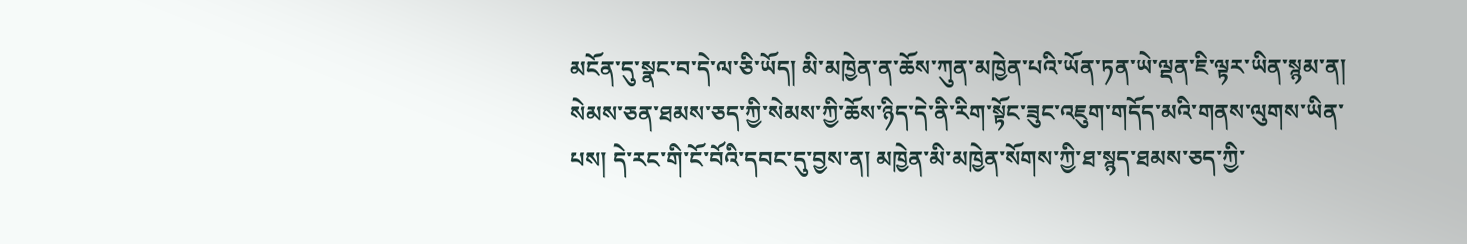མངོན་དུ་སྣང་བ་དེ་ལ་ཅི་ཡོད། མི་མཁྱེན་ན་ཆོས་ཀུན་མཁྱེན་པའི་ཡོན་ཏན་ཡེ་ལྡན་ཇི་ལྟར་ཡིན་སྙམ་ན། སེམས་ཅན་ཐམས་ཅད་ཀྱི་སེམས་ཀྱི་ཆོས་ཉིད་དེ་ནི་རིག་སྟོང་ཟུང་འཇུག་གདོད་མའི་གནས་ལུགས་ཡིན་པས། དེ་རང་གི་ངོ་བོའི་དབང་དུ་བྱས་ན། མཁྱེན་མི་མཁྱེན་སོགས་ཀྱི་ཐ་སྙད་ཐམས་ཅད་ཀྱི་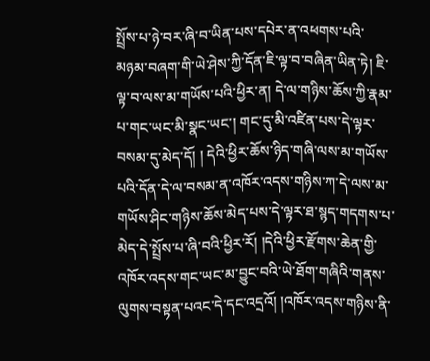སྤྲོས་པ་ཉེ་བར་ཞི་བ་ཡིན་པས་དཔེར་ན་འཕགས་པའི་མཉམ་བཞག་གི་ཡེ་ཤེས་ཀྱི་དོན་ཇི་ལྟ་བ་བཞིན་ཡིན་ཏེ། ཇི་ལྟ་བ་ལས་མ་གཡོས་པའི་ཕྱིར་ན། དེ་ལ་གཉིས་ཆོས་ཀྱི་རྣམ་པ་གང་ཡང་མི་སྣང་ཡང་། གང་དུ་མི་འཛིན་པས་དེ་ལྟར་བསམ་དུ་མེད་དོ། ། དེའི་ཕྱིར་ཆོས་ཉིད་གཞི་ལས་མ་གཡོས་པའི་དོན་དེ་ལ་བསམ་ན་འཁོར་འདས་གཉིས་ཀ་དེ་ལས་མ་གཡོས་ཤིང་གཉིས་ཆོས་མེད་པས་དེ་ལྟར་ཐ་སྙད་གདགས་པ་མེད་དེ་སྤྲོས་པ་ཞི་བའི་ཕྱིར་རོ། །དེའི་ཕྱིར་རྫོགས་ཆེན་གྱི་འཁོར་འདས་གང་ཡང་མ་བྱུང་བའི་ཡེ་ཐོག་གཞིའི་གནས་ལུགས་བསྟན་པའང་དེ་དང་འདྲའོ། །འཁོར་འདས་གཉིས་ནི་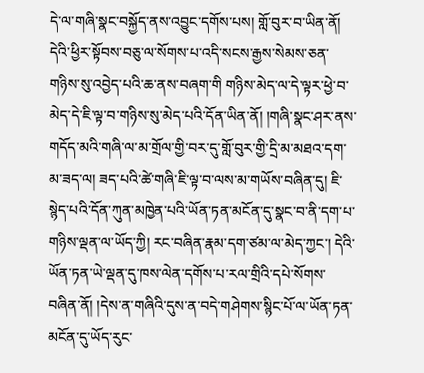དེ་ལ་གཞི་སྣང་བསྐྱོད་ནས་འབྱུང་དགོས་པས། གློ་བུར་བ་ཡིན་ནོ། དེའི་ཕྱིར་སྟོབས་བཅུ་ལ་སོགས་པ་འདི་སངས་རྒྱས་སེམས་ཅན་གཉིས་སུ་འབྱེད་པའི་ཆ་ནས་བཞག་གི གཉིས་མེད་ལ་དེ་ལྟར་ཕྱེ་བ་མེད་དེ་ཇི་ལྟ་བ་གཉིས་སུ་མེད་པའི་དོན་ཡིན་ནོ། །གཞི་སྣང་ཤར་ནས་གདོད་མའི་གཞི་ལ་མ་གྲོལ་གྱི་བར་དུ་གློ་བུར་གྱི་དྲི་མ་མཐའ་དག་མ་ཟད་ལ། ཟད་པའི་ཚེ་གཞི་ཇི་ལྟ་བ་ལས་མ་གཡོས་བཞིན་དུ། ཇི་སྙེད་པའི་དོན་ཀུན་མཁྱེན་པའི་ཡོན་ཏན་མངོན་དུ་སྣང་བ་ནི་དག་པ་གཉིས་ལྡན་ལ་ཡོད་ཀྱི། རང་བཞིན་རྣམ་དག་ཙམ་ལ་མེད་ཀྱང་། དེའི་ཡོན་ཏན་ཡེ་ལྡན་དུ་ཁས་ལེན་དགོས་པ་རལ་གྲིའི་དཔེ་སོགས་བཞིན་ནོ། །དེས་ན་གཞིའི་དུས་ན་བདེ་གཤེགས་སྙིང་པོ་ལ་ཡོན་ཏན་མངོན་དུ་ཡོད་རུང་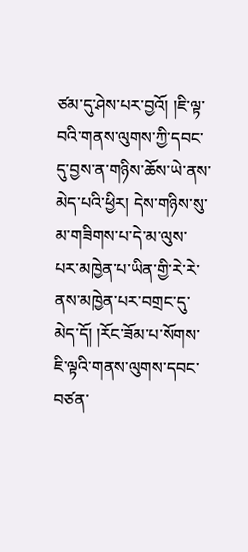ཙམ་དུ་ཤེས་པར་བྱའོ། །ཇི་ལྟ་བའི་གནས་ལུགས་ཀྱི་དབང་དུ་བྱས་ན་གཉིས་ཆོས་ཡེ་ནས་མེད་པའི་ཕྱིར། དེས་གཉིས་སུ་མ་གཟིགས་པ་དེ་མ་ལུས་པར་མཁྱེན་པ་ཡིན་གྱི་རེ་རེ་ནས་མཁྱེན་པར་བགྲང་དུ་མེད་དོ། །རོང་ཟོམ་པ་སོགས་ཇི་ལྟའི་གནས་ལུགས་དབང་བཙན་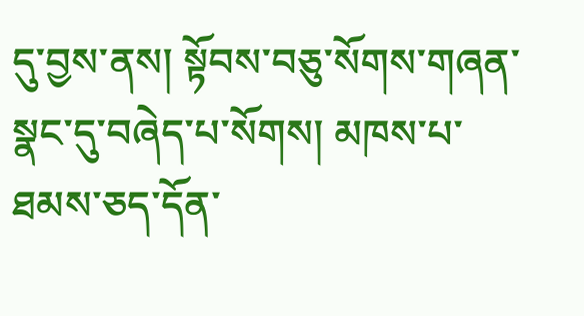དུ་བྱས་ནས། སྟོབས་བཅུ་སོགས་གཞན་སྣང་དུ་བཞེད་པ་སོགས། མཁས་པ་ཐམས་ཅད་དོན་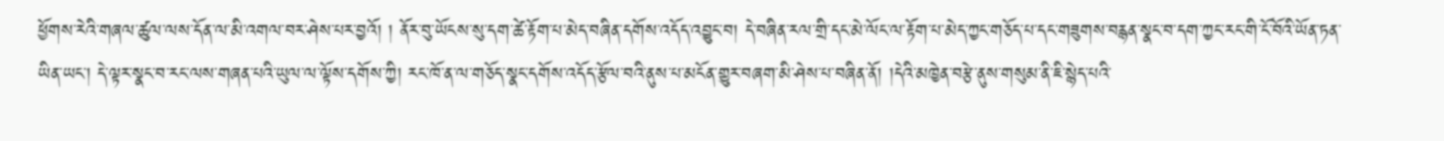ཕྱོགས་རེའི་གཞལ་ཚུལ་ལས་དོན་ལ་མི་འགལ་བར་ཤེས་པར་བྱའོ། ། ནོར་བུ་ཡོངས་སུ་དག་ཚེ་རྟོག་པ་མེད་བཞིན་དགོས་འདོད་འབྱུང་བ། དེ་བཞིན་རལ་གྲི་དང་མེ་ལོང་ལ་རྟོག་པ་མེད་ཀྱང་གཅོད་པ་དང་གཟུགས་བརྙན་སྣང་བ་དག་ཀྱང་རང་གི་ངོ་བོའི་ཡོན་ཏན་ཡིན་ཡང་། དེ་ལྟར་སྣང་བ་རང་ལས་གཞན་པའི་ཡུལ་ལ་ལྟོས་དགོས་ཀྱི། རང་ཁོ་ན་ལ་གཅོད་སྣང་དགོས་འདོད་རྩོལ་བའི་ནུས་པ་མངོན་གྱུར་བཞག་མི་ཤེས་པ་བཞིན་ནོ། །དེའི་མཁྱེན་བརྩེ་ནུས་གསུམ་ནི་ཇི་སྙེད་པའི་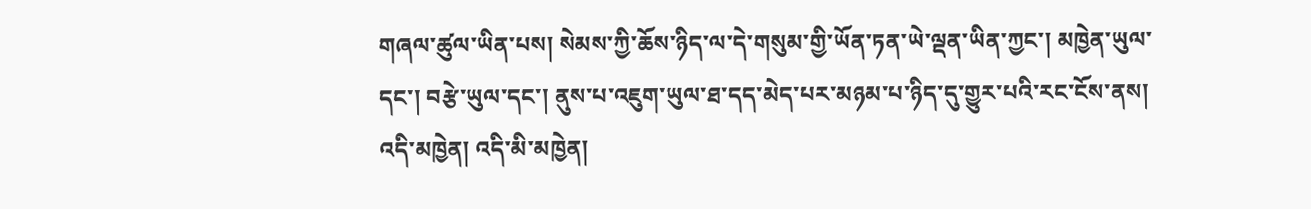གཞལ་ཚུལ་ཡིན་པས། སེམས་ཀྱི་ཆོས་ཉིད་ལ་དེ་གསུམ་གྱི་ཡོན་ཏན་ཡེ་ལྡན་ཡིན་ཀྱང་། མཁྱེན་ཡུལ་དང་། བརྩེ་ཡུལ་དང་། ནུས་པ་འཇུག་ཡུལ་ཐ་དད་མེད་པར་མཉམ་པ་ཉིད་དུ་གྱུར་པའི་རང་ངོས་ནས། འདི་མཁྱེན། འདི་མི་མཁྱེན།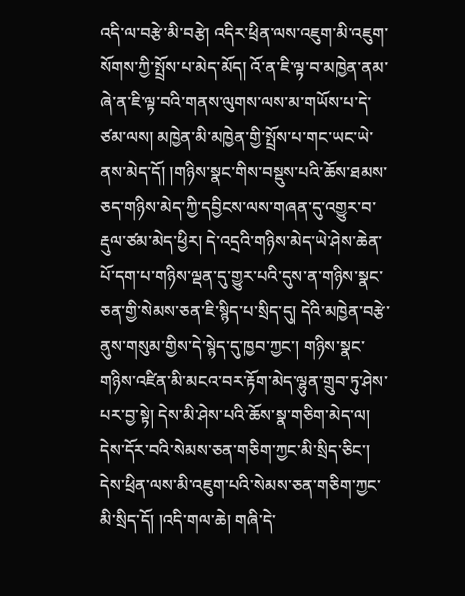འདི་ལ་བརྩེ་མི་བརྩེ། འདིར་ཕྲིན་ལས་འཇུག་མི་འཇུག་སོགས་ཀྱི་སྤྲོས་པ་མེད་མོད། འོ་ན་ཇི་ལྟ་བ་མཁྱེན་ནམ་ཞེ་ན་ཇི་ལྟ་བའི་གནས་ལུགས་ལས་མ་གཡོས་པ་དེ་ཙམ་ལས། མཁྱེན་མི་མཁྱེན་གྱི་སྤྲོས་པ་གང་ཡང་ཡེ་ནས་མེད་དོ། །གཉིས་སྣང་གིས་བསྡུས་པའི་ཆོས་ཐམས་ཅད་གཉིས་མེད་ཀྱི་དབྱིངས་ལས་གཞན་དུ་འགྱུར་བ་རྡུལ་ཙམ་མེད་ཕྱིར། དེ་འདྲའི་གཉིས་མེད་ཡེ་ཤེས་ཆེན་པོ་དག་པ་གཉིས་ལྡན་དུ་གྱུར་པའི་དུས་ན་གཉིས་སྣང་ཅན་གྱི་སེམས་ཅན་ཇི་སྙིད་པ་སྲིད་དུ། དེའི་མཁྱེན་བརྩེ་ནུས་གསུམ་གྱིས་དེ་སྙེད་དུ་ཁྱབ་ཀྱང་། གཉིས་སྣང་གཉིས་འཛིན་མི་མངའ་བར་རྟོག་མེད་ལྷུན་གྲུབ་ཏུ་ཤེས་པར་བྱ་སྟེ། དེས་མི་ཤེས་པའི་ཆོས་སྣ་གཅིག་མེད་ལ། དེས་དོར་བའི་སེམས་ཅན་གཅིག་ཀྱང་མི་སྲིད་ཅིང་། དེས་ཕྲིན་ལས་མི་འཇུག་པའི་སེམས་ཅན་གཅིག་ཀྱང་མི་སྲིད་དོ། །འདི་གལ་ཆེ། གཞི་དེ་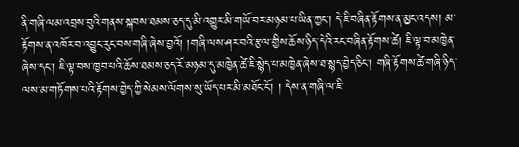ནི་གཞི་ལམ་འབྲས་བུའི་གནས་སྐབས་ཐམས་ཅད་དུ་མི་འགྱུར་མི་གཡོ་བར་མཉམ་པ་ཡིན་ཀྱང་། དེ་ཇི་བཞིན་རྟོགས་ན་མྱང་འདས། མ་རྟོགས་ན་འཁོར་བ་འབྱུང་རུང་བས་གཞི་ཞེས་བྱའོ། །གཞི་ལས་ཤར་བའི་རྩལ་གྱིས་ཆོས་ཉིད་དེའི་རང་བཞིན་རྟོགས་ཚེ། ཇི་ལྟ་བ་མཁྱེན་ཞེས་དང་། ཇི་ལྟ་བས་ཁྱབ་པའི་ཆོས་ཐམས་ཅད་རོ་མཉམ་དུ་མཁྱེན་ཚེ་ཇི་སྙེད་པ་མཁྱེན་ཞེས་ཐ་སྙད་བྱེད་ཅིང་། གཞི་རྟོགས་ཚེ་གཞི་ཉིད་ལས་མ་གཏོགས་པའི་རྟོགས་བྱེད་ཀྱི་སེམས་ལོགས་སུ་ཡོད་པར་མི་མཐོང་ངོ་། ། དེས་ན་གཞི་ལ་ཇི་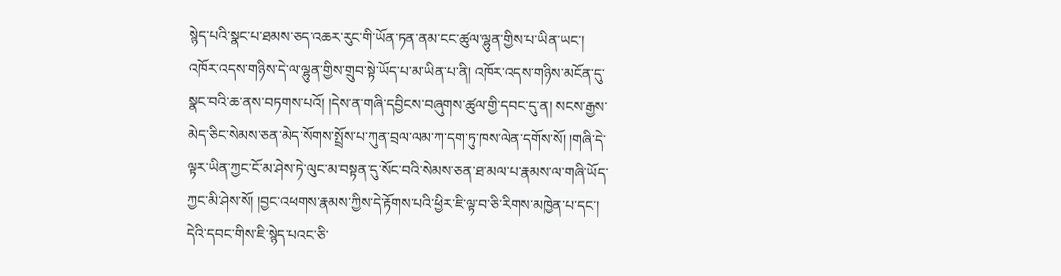སྙེད་པའི་སྣང་པ་ཐམས་ཅད་འཆར་རུང་གི་ཡོན་ཏན་ནམ་ངང་ཚུལ་ལྷུན་གྱིས་པ་ཡིན་ཡང་། འཁོར་འདས་གཉིས་དེ་ལ་ལྷུན་གྱིས་གྲུབ་སྟེ་ཡོད་པ་མ་ཡིན་པ་ནི། འཁོར་འདས་གཉིས་མངོན་དུ་སྣང་བའི་ཆ་ནས་བཏགས་པའོ། །དེས་ན་གཞི་དབྱིངས་བཞུགས་ཚུལ་གྱི་དབང་དུ་ན། སངས་རྒྱས་མེད་ཅིང་སེམས་ཅན་མེད་སོགས་སྤྲོས་པ་ཀུན་བྲལ་ལམ་ཀ་དག་ཏུ་ཁས་ལེན་དགོས་སོ། །གཞི་དེ་ལྟར་ཡིན་ཀྱང་ངོ་མ་ཤེས་ཏེ་ལུང་མ་བསྟན་དུ་སོང་བའི་སེམས་ཅན་ཐ་མལ་པ་རྣམས་ལ་གཞི་ཡོད་ཀྱང་མི་ཤེས་སོ། །བྱང་འཕགས་རྣམས་ཀྱིས་དེ་རྟོགས་པའི་ཕྱིར་ཇི་ལྟ་བ་ཅི་རིགས་མཁྱེན་པ་དང་། དེའི་དབང་གིས་ཇི་སྙེད་པའང་ཅི་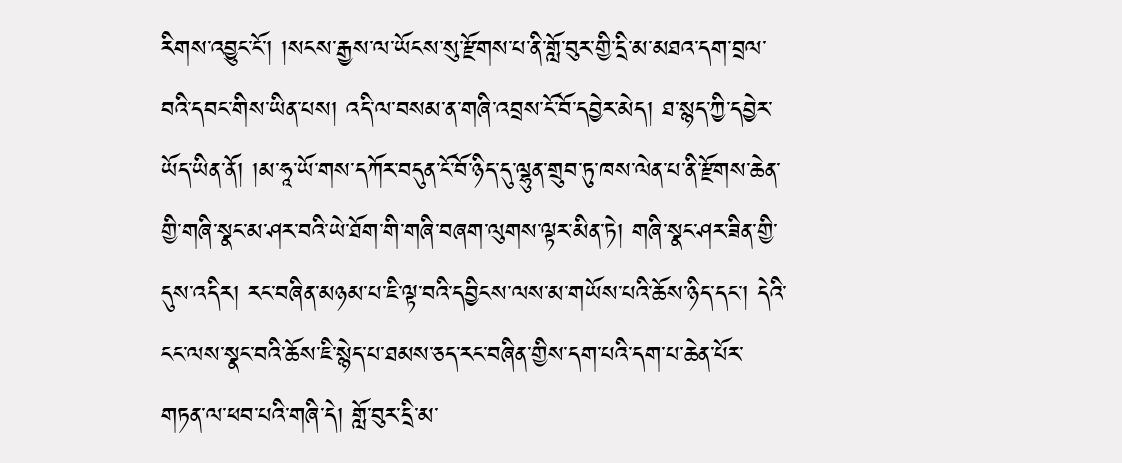རིགས་འབྱུང་ངོ་། །སངས་རྒྱས་ལ་ཡོངས་སུ་རྫོགས་པ་ནི་གློ་བུར་གྱི་དྲི་མ་མཐའ་དག་བྲལ་བའི་དབང་གིས་ཡིན་པས། འདི་ལ་བསམ་ན་གཞི་འབྲས་ངོ་བོ་དབྱེར་མེད། ཐ་སྙད་ཀྱི་དབྱེར་ཡོད་ཡིན་ནོ། །མ་ཧཱ་ཡོ་གས་དཀོར་བདུན་ངོ་བོ་ཉིད་དུ་ལྷུན་གྲུབ་ཏུ་ཁས་ལེན་པ་ནི་རྫོགས་ཆེན་གྱི་གཞི་སྣང་མ་ཤར་བའི་ཡེ་ཐོག་གི་གཞི་བཞག་ལུགས་ལྟར་མིན་ཏེ། གཞི་སྣང་ཤར་ཟིན་གྱི་དུས་འདིར། རང་བཞིན་མཉམ་པ་ཇི་ལྟ་བའི་དབྱིངས་ལས་མ་གཡོས་པའི་ཆོས་ཉིད་དང་། དེའི་ངང་ལས་སྣང་བའི་ཆོས་ཇི་སྙེད་པ་ཐམས་ཅད་རང་བཞིན་གྱིས་དག་པའི་དག་པ་ཆེན་པོར་གཏན་ལ་ཕབ་པའི་གཞི་དེ། གློ་བུར་དྲི་མ་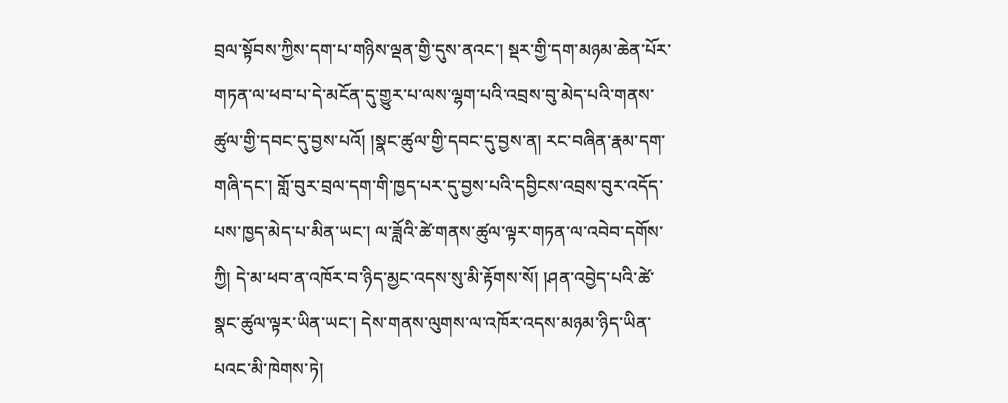བྲལ་སྟོབས་ཀྱིས་དག་པ་གཉིས་ལྡན་གྱི་དུས་ནའང་། སྡར་གྱི་དག་མཉམ་ཆེན་པོར་གཏན་ལ་ཕབ་པ་དེ་མངོན་དུ་གྱུར་པ་ལས་ལྷག་པའི་འབྲས་བུ་མེད་པའི་གནས་ཚུལ་གྱི་དབང་དུ་བྱས་པའོ། །སྣང་ཚུལ་གྱི་དབང་དུ་བྱས་ན། རང་བཞིན་རྣམ་དག་གཞི་དང་། གློ་བུར་བྲལ་དག་གི་ཁྱད་པར་དུ་བྱས་པའི་དབྱིངས་འབྲས་བུར་འདོད་པས་ཁྱད་མེད་པ་མིན་ཡང་། ལ་ཟློའི་ཚེ་གནས་ཚུལ་ལྟར་གཏན་ལ་འབེབ་དགོས་ཀྱི། དེ་མ་ཕབ་ན་འཁོར་བ་ཉིད་མྱང་འདས་སུ་མི་རྟོགས་སོ། །ཤན་འབྱེད་པའི་ཚེ་སྣང་ཚུལ་ལྟར་ཡིན་ཡང་། དེས་གནས་ལུགས་ལ་འཁོར་འདས་མཉམ་ཉིད་ཡིན་པའང་མི་ཁེགས་ཏེ།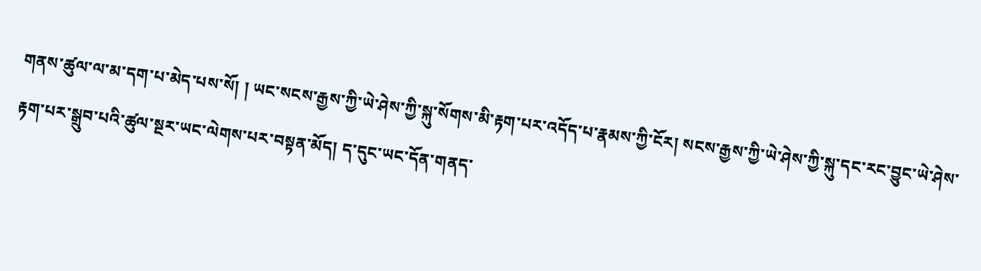གནས་ཚུལ་ལ་མ་དག་པ་མེད་པས་སོ། ། ཡང་སངས་རྒྱས་ཀྱི་ཡེ་ཤེས་ཀྱི་སྐུ་སོགས་མི་རྟག་པར་འདོད་པ་རྣམས་ཀྱི་ངོར། སངས་རྒྱས་ཀྱི་ཡེ་ཤེས་ཀྱི་སྐུ་དང་རང་བྱུང་ཡེ་ཤེས་རྟག་པར་སྒྲུབ་པའི་ཚུལ་སྔར་ཡང་ལེགས་པར་བསྟན་མོད། ད་དུང་ཡང་དོན་གནད་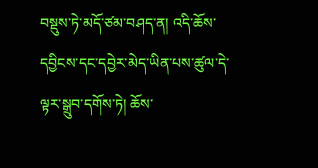བསྡུས་ཏེ་མདོ་ཙམ་བཤད་ན། འདི་ཆོས་དབྱིངས་དང་དབྱེར་མེད་ཡིན་པས་ཚུལ་དེ་ལྟར་སྒྲུབ་དགོས་ཏེ། ཆོས་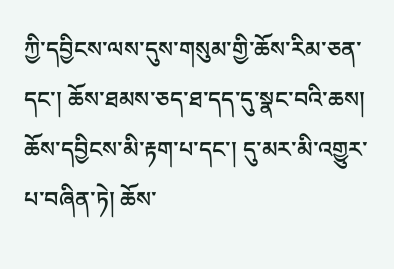ཀྱི་དབྱིངས་ལས་དུས་གསུམ་གྱི་ཆོས་རིམ་ཅན་དང་། ཆོས་ཐམས་ཅད་ཐ་དད་དུ་སྣང་བའི་ཆས། ཆོས་དབྱིངས་མི་རྟག་པ་དང་། དུ་མར་མི་འགྱུར་པ་བཞིན་ཏེ། ཆོས་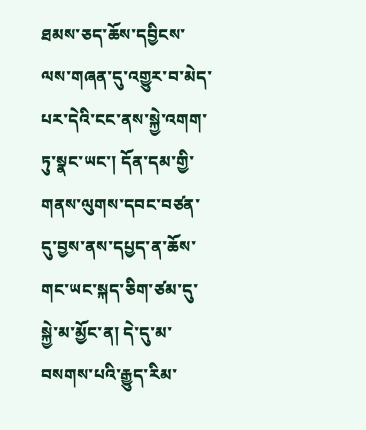ཐམས་ཅད་ཆོས་དབྱིངས་ལས་གཞན་དུ་འགྱུར་བ་མེད་པར་དེའི་ངང་ནས་སྐྱེ་འགག་ཏུ་སྣང་ཡང་། དོན་དམ་གྱི་གནས་ལུགས་དབང་བཙན་དུ་བྱས་ནས་དཔྱད་ན་ཆོས་གང་ཡང་སྐད་ཅིག་ཙམ་དུ་སྐྱེ་མ་མྱོང་ན། དེ་དུ་མ་བསགས་པའི་རྒྱུད་རིམ་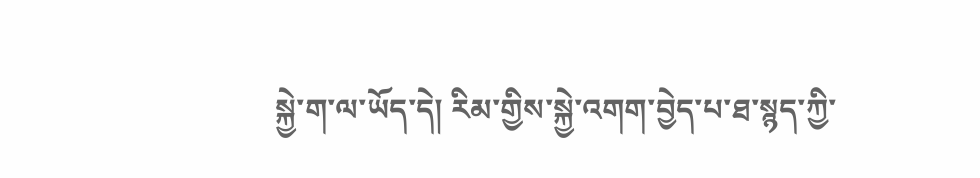སྐྱེ་ག་ལ་ཡོད་དེ། རིམ་གྱིས་སྐྱེ་འགག་བྱེད་པ་ཐ་སྙད་ཀྱི་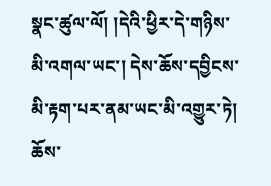སྣང་ཚུལ་ལོ། །དེའི་ཕྱིར་དེ་གཉིས་མི་འགལ་ཡང་། དེས་ཆོས་དབྱིངས་མི་རྟག་པར་ནམ་ཡང་མི་འགྱུར་ཏེ། ཆོས་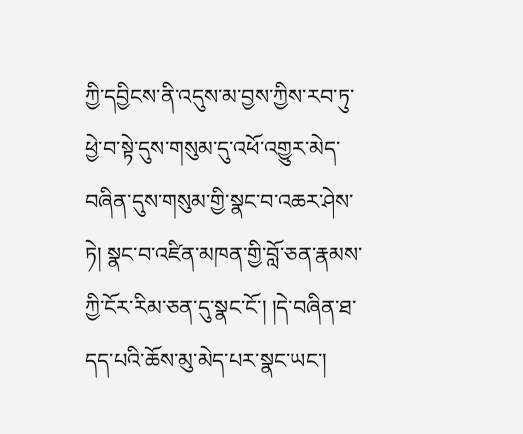ཀྱི་དབྱིངས་ནི་འདུས་མ་བྱས་ཀྱིས་རབ་ཏུ་ཕྱེ་བ་སྟེ་དུས་གསུམ་དུ་འཕོ་འགྱུར་མེད་བཞིན་དུས་གསུམ་གྱི་སྣང་བ་འཆར་ཤེས་ཏེ། སྣང་བ་འཛིན་མཁན་གྱི་བློ་ཅན་རྣམས་ཀྱི་ངོར་རིམ་ཅན་དུ་སྣང་ངོ་། །དེ་བཞིན་ཐ་དད་པའི་ཆོས་མུ་མེད་པར་སྣང་ཡང་།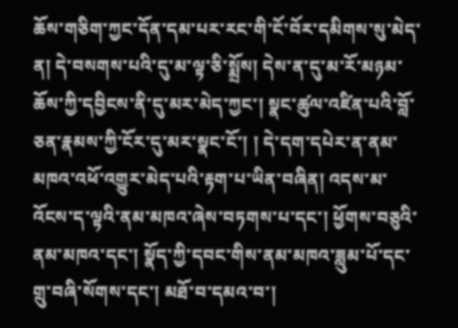ཆོས་གཅིག་ཀྱང་དོན་དམ་པར་རང་གི་ངོ་བོར་དམིགས་སུ་མེད་ན། དེ་བསགས་པའི་དུ་མ་ལྟ་ཅི་སྨྲོས། དེས་ན་དུ་མ་རོ་མཉམ་ཆོས་ཀྱི་དབྱིངས་ནི་དུ་མར་མེད་ཀྱང་། སྣང་ཚུལ་འཛིན་པའི་བློ་ཅན་རྣམས་ཀྱི་ངོར་དུ་མར་སྣང་ངོ་། ། དེ་དག་དཔེར་ན་ནམ་མཁའ་འཕོ་འགྱུར་མེད་པའི་རྟག་པ་ཡིན་བཞིན། འདས་མ་འོངས་ད་ལྟའི་ནམ་མཁའ་ཞེས་བཏགས་པ་དང་། ཕྱོགས་བཅུའི་ནམ་མཁའ་དང་། སྣོད་ཀྱི་དབང་གིས་ནམ་མཁའ་ཟླུམ་པོ་དང་གྲུ་བཞི་སོགས་དང་། མཐོ་བ་དམའ་བ་།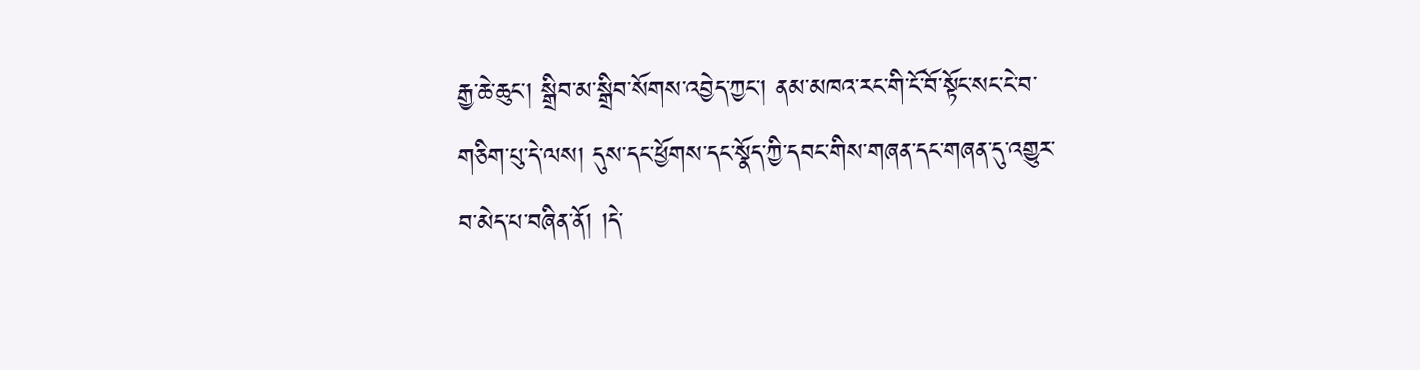རྒྱ་ཆེ་ཆུང་། སྒྲིབ་མ་སྒྲིབ་སོགས་འབྱེད་ཀྱང་། ནམ་མཁའ་རང་གི་ངོ་བོ་སྟོང་སང་ངེ་བ་གཅིག་པུ་དེ་ལས། དུས་དང་ཕྱོགས་དང་སྣོད་ཀྱི་དབང་གིས་གཞན་དང་གཞན་དུ་འགྱུར་བ་མེད་པ་བཞིན་ནོ། །དེ་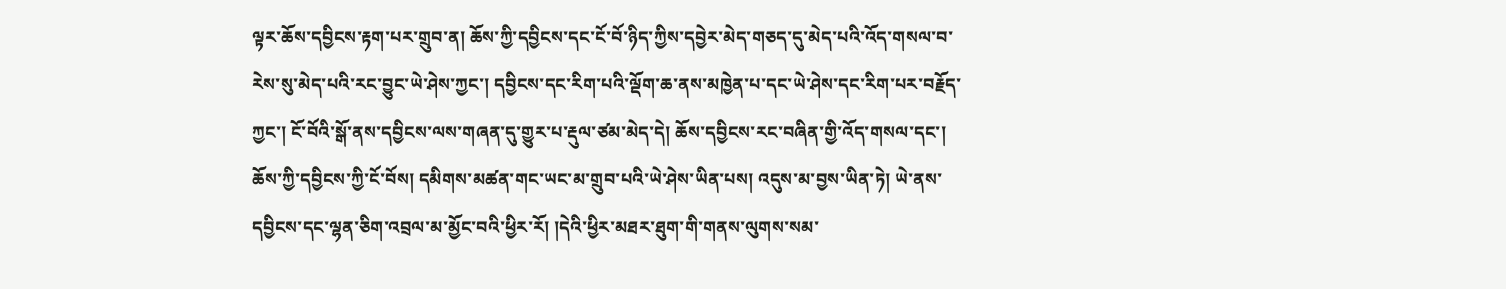ལྟར་ཆོས་དབྱིངས་རྟག་པར་གྲུབ་ན། ཆོས་ཀྱི་དབྱིངས་དང་ངོ་བོ་ཉིད་ཀྱིས་དབྱེར་མེད་གཅད་དུ་མེད་པའི་འོད་གསལ་བ་རེས་སུ་མེད་པའི་རང་བྱུང་ཡེ་ཤེས་ཀྱང་། དབྱིངས་དང་རིག་པའི་ལྡོག་ཆ་ནས་མཁྱེན་པ་དང་ཡེ་ཤེས་དང་རིག་པར་བརྗོད་ཀྱང་། ངོ་བོའི་སྒོ་ནས་དབྱིངས་ལས་གཞན་དུ་གྱུར་པ་རྡུལ་ཙམ་མེད་དེ། ཆོས་དབྱིངས་རང་བཞིན་གྱི་འོད་གསལ་དང་། ཆོས་ཀྱི་དབྱིངས་ཀྱི་ངོ་བོས། དམིགས་མཚན་གང་ཡང་མ་གྲུབ་པའི་ཡེ་ཤེས་ཡིན་པས། འདུས་མ་བྱས་ཡིན་ཏེ། ཡེ་ནས་དབྱིངས་དང་ལྷན་ཅིག་འབྲལ་མ་མྱོང་བའི་ཕྱིར་རོ། །དེའི་ཕྱིར་མཐར་ཐུག་གི་གནས་ལུགས་སམ་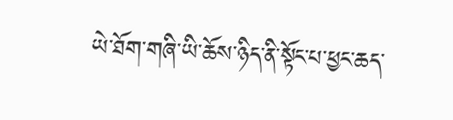ཡེ་ཐོག་གཞི་ཡི་ཆོས་ཉིད་ནི་སྟོང་པ་ཕྱང་ཆད་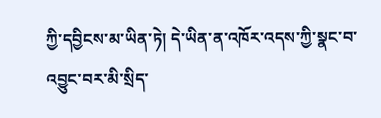ཀྱི་དབྱིངས་མ་ཡིན་ཏེ། དེ་ཡིན་ན་འཁོར་འདས་ཀྱི་སྣང་བ་འབྱུང་བར་མི་སྲིད་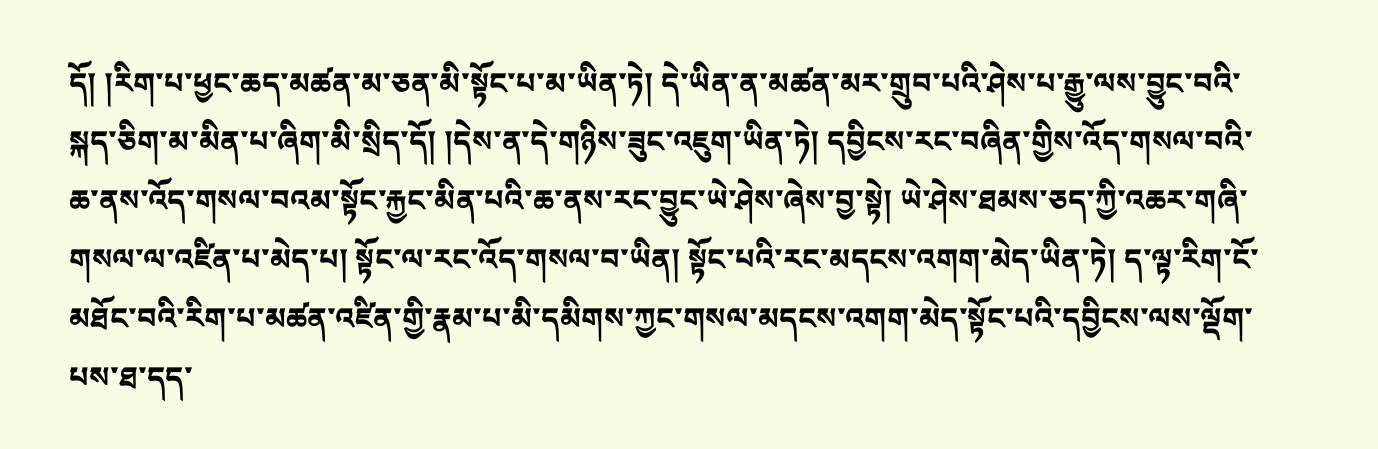དོ། །རིག་པ་ཕྱང་ཆད་མཚན་མ་ཅན་མི་སྟོང་པ་མ་ཡིན་ཏེ། དེ་ཡིན་ན་མཚན་མར་གྲུབ་པའི་ཤེས་པ་རྒྱུ་ལས་བྱུང་བའི་སྐད་ཅིག་མ་མིན་པ་ཞིག་མི་སྲིད་དོ། །དེས་ན་དེ་གཉིས་ཟུང་འཇུག་ཡིན་ཏེ། དབྱིངས་རང་བཞིན་གྱིས་འོད་གསལ་བའི་ཆ་ནས་འོད་གསལ་བའམ་སྟོང་རྐྱང་མིན་པའི་ཆ་ནས་རང་བྱུང་ཡེ་ཤེས་ཞེས་བྱ་སྟེ། ཡེ་ཤེས་ཐམས་ཅད་ཀྱི་འཆར་གཞི་གསལ་ལ་འཛིན་པ་མེད་པ། སྟོང་ལ་རང་འོད་གསལ་བ་ཡིན། སྟོང་པའི་རང་མདངས་འགག་མེད་ཡིན་ཏེ། ད་ལྟ་རིག་ངོ་མཐོང་བའི་རིག་པ་མཚན་འཛིན་གྱི་རྣམ་པ་མི་དམིགས་ཀྱང་གསལ་མདངས་འགག་མེད་སྟོང་པའི་དབྱིངས་ལས་ལྡོག་པས་ཐ་དད་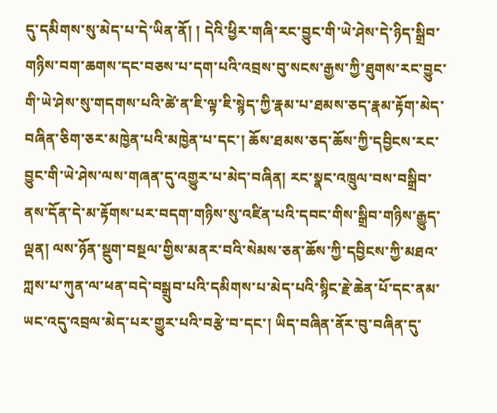དུ་དམིགས་སུ་མེད་པ་དེ་ཡིན་ནོ། ། དེའི་ཕྱིར་གཞི་རང་བྱུང་གི་ཡེ་ཤེས་དེ་ཉིད་སྒྲིབ་གཉིས་བག་ཆགས་དང་བཅས་པ་དག་པའི་འབྲས་བུ་སངས་རྒྱས་ཀྱི་ཐུགས་རང་བྱུང་གི་ཡེ་ཤེས་སུ་གདགས་པའི་ཚེ་ན་ཇི་ལྟ་ཇི་སྙེད་ཀྱི་རྣམ་པ་ཐམས་ཅད་རྣམ་རྟོག་མེད་བཞིན་ཅིག་ཅར་མཁྱེན་པའི་མཁྱེན་པ་དང་། ཆོས་ཐམས་ཅད་ཆོས་ཀྱི་དབྱིངས་རང་བྱུང་གི་ཡེ་ཤེས་ལས་གཞན་དུ་འགྱུར་པ་མེད་བཞིན། རང་སྣང་འཁྲུལ་བས་བསྒྲིབ་ནས་དོན་དེ་མ་རྟོགས་པར་བདག་གཉིས་སུ་འཛིན་པའི་དབང་གིས་སྒྲིབ་གཉིས་རྒྱུད་ལྡན། ལས་ཉོན་སྡུག་བསྔལ་གྱིས་མནར་བའི་སེམས་ཅན་ཆོས་ཀྱི་དབྱིངས་ཀྱི་མཐའ་ཀླས་པ་ཀུན་ལ་ཕན་བདེ་བསྒྲུབ་པའི་དམིགས་པ་མེད་པའི་སྙིང་རྗེ་ཆེན་པོ་དང་ནམ་ཡང་འདུ་འབྲལ་མེད་པར་གྱུར་པའི་བརྩེ་བ་དང་། ཡིད་བཞིན་ནོར་བུ་བཞིན་དུ་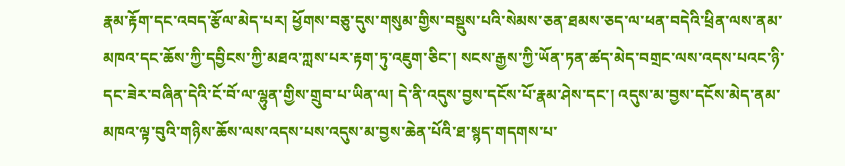རྣམ་རྟོག་དང་འབད་རྩོལ་མེད་པར། ཕྱོགས་བཅུ་དུས་གསུམ་གྱིས་བསྡུས་པའི་སེམས་ཅན་ཐམས་ཅད་ལ་ཕན་བདེའི་ཕྲིན་ལས་ནམ་མཁའ་དང་ཆོས་ཀྱི་དབྱིངས་ཀྱི་མཐའ་ཀླས་པར་རྟག་ཏུ་འཇུག་ཅིང་། སངས་རྒྱས་ཀྱི་ཡོན་ཏན་ཚད་མེད་བགྲང་ལས་འདས་པའང་ཉི་དང་ཟེར་བཞིན་དེའི་ངོ་བོ་ལ་ལྷུན་གྱིས་གྲུབ་པ་ཡིན་ལ། དེ་ནི་འདུས་བྱས་དངོས་པོ་རྣམ་ཤེས་དང་། འདུས་མ་བྱས་དངོས་མེད་ནམ་མཁའ་ལྟ་བུའི་གཉིས་ཆོས་ལས་འདས་པས་འདུས་མ་བྱས་ཆེན་པོའི་ཐ་སྙད་གདགས་པ་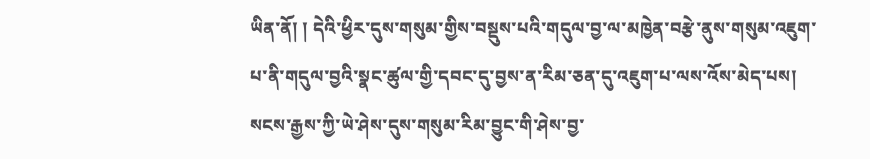ཡིན་ནོ། ། དེའི་ཕྱིར་དུས་གསུམ་གྱིས་བསྡུས་པའི་གདུལ་བྱ་ལ་མཁྱེན་བརྩེ་ནུས་གསུམ་འཇུག་པ་ནི་གདུལ་བྱའི་སྣང་ཚུལ་གྱི་དབང་དུ་བྱས་ན་རིམ་ཅན་དུ་འཇུག་པ་ལས་འོས་མེད་པས། སངས་རྒྱས་ཀྱི་ཡེ་ཤེས་དུས་གསུམ་རིམ་བྱུང་གི་ཤེས་བྱ་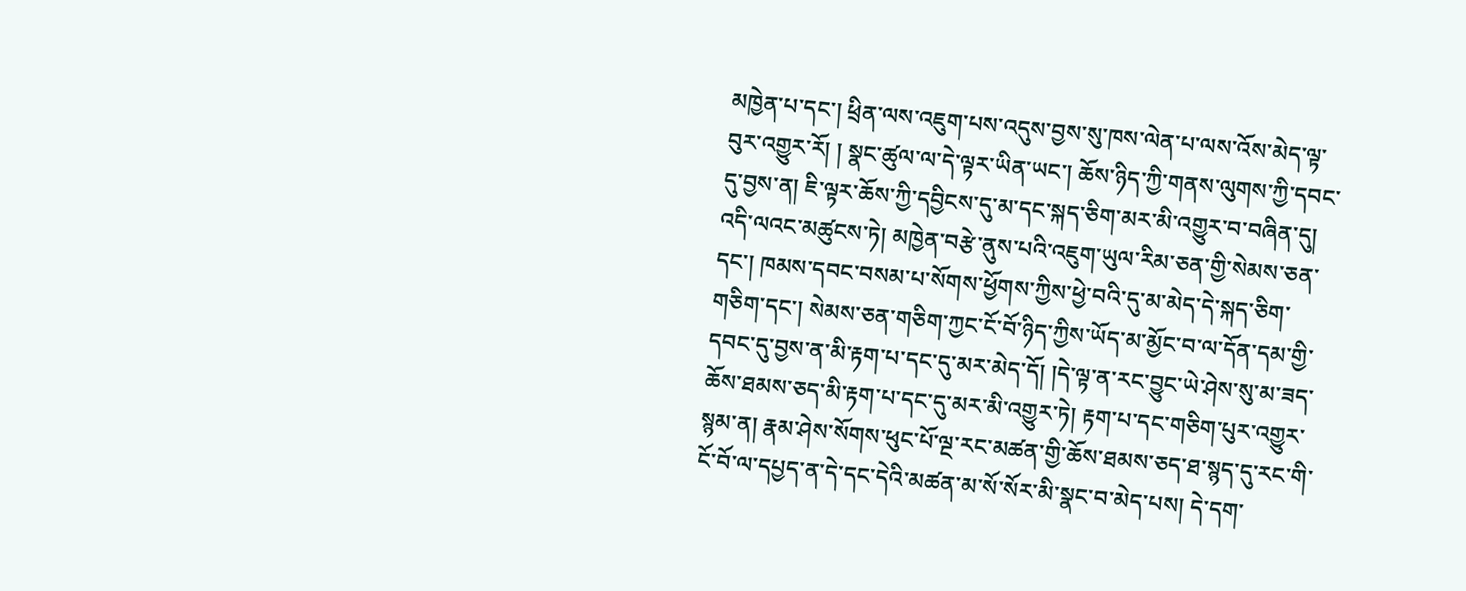མཁྱེན་པ་དང་། ཕྲིན་ལས་འཇུག་པས་འདུས་བྱས་སུ་ཁས་ལེན་པ་ལས་འོས་མེད་ལྟ་བུར་འགྱུར་རོ། ། སྣང་ཚུལ་ལ་དེ་ལྟར་ཡིན་ཡང་། ཆོས་ཉིད་ཀྱི་གནས་ལུགས་ཀྱི་དབང་དུ་བྱས་ན། ཇི་ལྟར་ཆོས་ཀྱི་དབྱིངས་དུ་མ་དང་སྐད་ཅིག་མར་མི་འགྱུར་བ་བཞིན་དུ། འདི་ལའང་མཚུངས་ཏེ། མཁྱེན་བརྩེ་ནུས་པའི་འཇུག་ཡུལ་རིམ་ཅན་གྱི་སེམས་ཅན་དང་། ཁམས་དབང་བསམ་པ་སོགས་ཕྱོགས་ཀྱིས་ཕྱེ་བའི་དུ་མ་མེད་དེ་སྐད་ཅིག་གཅིག་དང་། སེམས་ཅན་གཅིག་ཀྱང་ངོ་བོ་ཉིད་ཀྱིས་ཡོད་མ་མྱོང་བ་ལ་དོན་དམ་གྱི་དབང་དུ་བྱས་ན་མི་རྟག་པ་དང་དུ་མར་མེད་དོ། །དེ་ལྟ་ན་རང་བྱུང་ཡེ་ཤེས་སུ་མ་ཟད་ཆོས་ཐམས་ཅད་མི་རྟག་པ་དང་དུ་མར་མི་འགྱུར་ཏེ། རྟག་པ་དང་གཅིག་པུར་འགྱུར་སྙམ་ན། རྣམ་ཤེས་སོགས་ཕུང་པོ་ལྔ་རང་མཚན་གྱི་ཆོས་ཐམས་ཅད་ཐ་སྙད་དུ་རང་གི་ངོ་བོ་ལ་དཔྱད་ན་དེ་དང་དེའི་མཚན་མ་སོ་སོར་མི་སྣང་བ་མེད་པས། དེ་དག་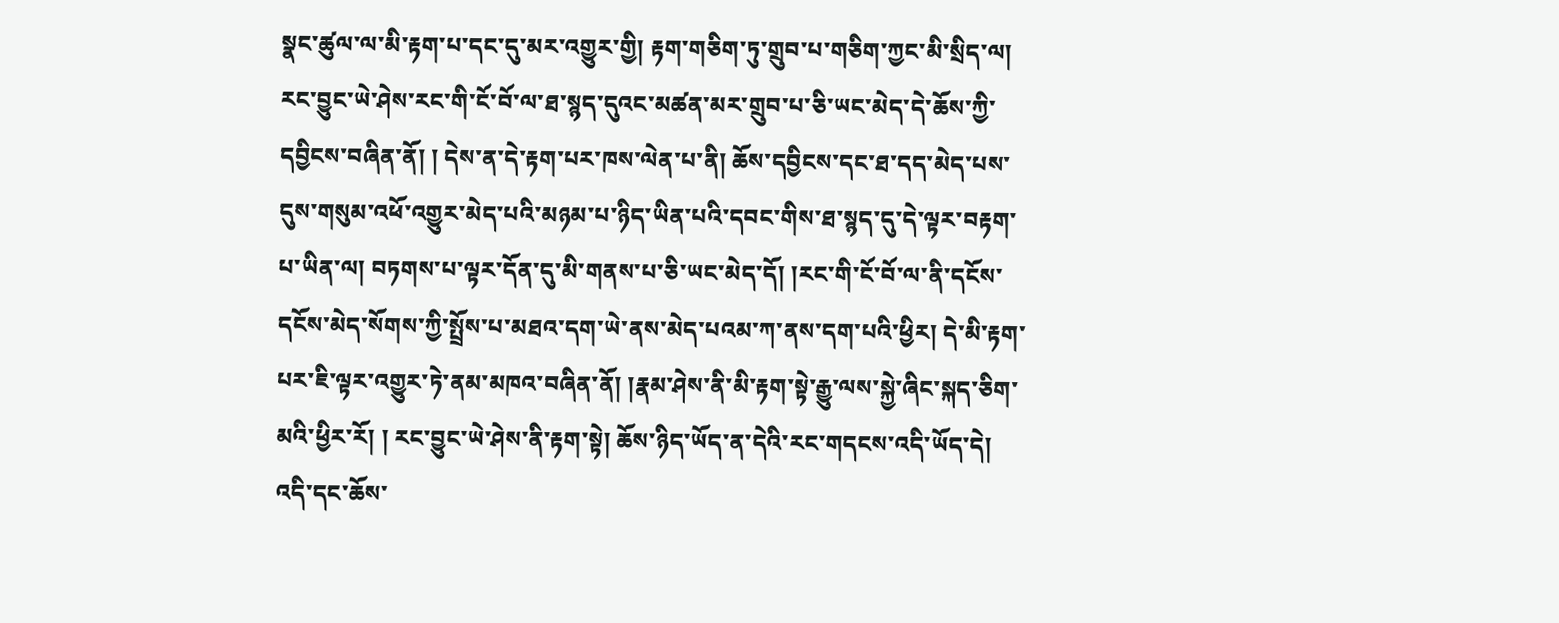སྣང་ཚུལ་ལ་མི་རྟག་པ་དང་དུ་མར་འགྱུར་གྱི། རྟག་གཅིག་ཏུ་གྲུབ་པ་གཅིག་ཀྱང་མི་སྲིད་ལ། རང་བྱུང་ཡེ་ཤེས་རང་གི་ངོ་བོ་ལ་ཐ་སྙད་དུའང་མཚན་མར་གྲུབ་པ་ཅི་ཡང་མེད་དེ་ཆོས་ཀྱི་དབྱིངས་བཞིན་ནོ། ། དེས་ན་དེ་རྟག་པར་ཁས་ལེན་པ་ནི། ཆོས་དབྱིངས་དང་ཐ་དད་མེད་པས་དུས་གསུམ་འཕོ་འགྱུར་མེད་པའི་མཉམ་པ་ཉིད་ཡིན་པའི་དབང་གིས་ཐ་སྙད་དུ་དེ་ལྟར་བརྟག་པ་ཡིན་ལ། བཏགས་པ་ལྟར་དོན་དུ་མི་གནས་པ་ཅི་ཡང་མེད་དོ། །རང་གི་ངོ་བོ་ལ་ནི་དངོས་དངོས་མེད་སོགས་ཀྱི་སྤྲོས་པ་མཐའ་དག་ཡེ་ནས་མེད་པའམ་ཀ་ནས་དག་པའི་ཕྱིར། དེ་མི་རྟག་པར་ཇི་ལྟར་འགྱུར་ཏེ་ནམ་མཁའ་བཞིན་ནོ། །རྣམ་ཤེས་ནི་མི་རྟག་སྟེ་རྒྱུ་ལས་སྐྱེ་ཞིང་སྐད་ཅིག་མའི་ཕྱིར་རོ། ། རང་བྱུང་ཡེ་ཤེས་ནི་རྟག་སྟེ། ཆོས་ཉིད་ཡོད་ན་དེའི་རང་གདངས་འདི་ཡོད་དེ། འདི་དང་ཆོས་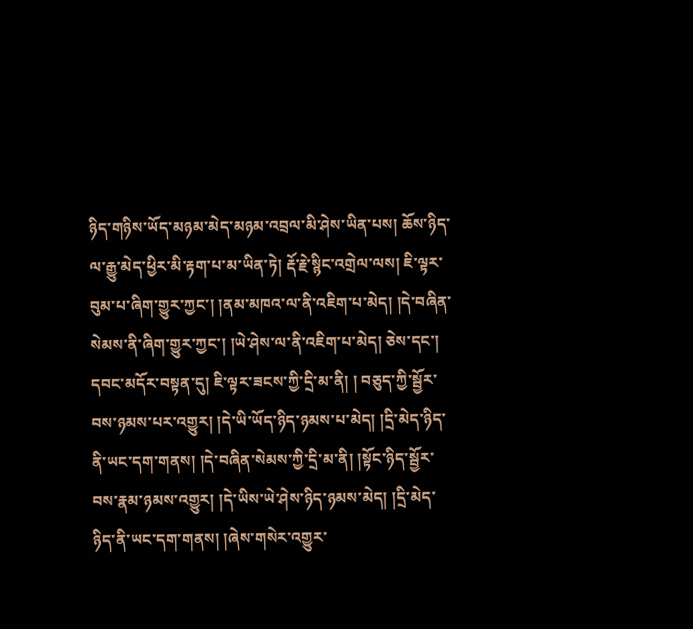ཉིད་གཉིས་ཡོད་མཉམ་མེད་མཉམ་འབྲལ་མི་ཤེས་ཡིན་པས། ཆོས་ཉིད་ལ་རྒྱུ་མེད་ཕྱིར་མི་རྟག་པ་མ་ཡིན་ཏེ། རྡོ་རྗེ་སྙིང་འགྲེལ་ལས། ཇི་ལྟར་བུམ་པ་ཞིག་གྱུར་ཀྱང་། །ནམ་མཁའ་ལ་ནི་འཇིག་པ་མེད། །དེ་བཞིན་སེམས་ནི་ཞིག་གྱུར་ཀྱང་། །ཡེ་ཤེས་ལ་ནི་འཇིག་པ་མེད། ཅེས་དང་། དབང་མདོར་བསྟན་དུ། ཇི་ལྟར་ཟངས་ཀྱི་དྲི་མ་ནི། ། བཅུད་ཀྱི་སྦྱོར་བས་ཉམས་པར་འགྱུར། །དེ་ཡི་ཡོད་ཉིད་ཉམས་པ་མེད། །དྲི་མེད་ཉིད་ནི་ཡང་དག་གནས། །དེ་བཞིན་སེམས་ཀྱི་དྲི་མ་ནི། །སྟོང་ཉིད་སྦྱོར་བས་རྣམ་ཉམས་འགྱུར། །དེ་ཡིས་ཡེ་ཤེས་ཉིད་ཉམས་མེད། །དྲི་མེད་ཉིད་ནི་ཡང་དག་གནས། །ཞེས་གསེར་འགྱུར་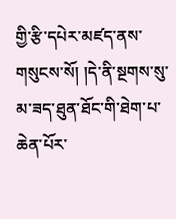གྱི་རྩི་དཔེར་མཛད་ནས་གསུངས་སོ། །དེ་ནི་སྔགས་སུ་མ་ཟད་ཐུན་ཐོང་གི་ཐེག་པ་ཆེན་པོར་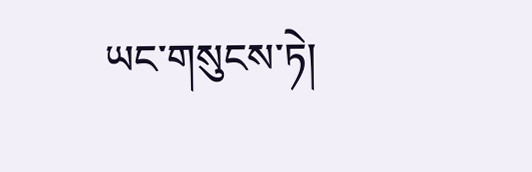ཡང་གསུངས་ཏེ།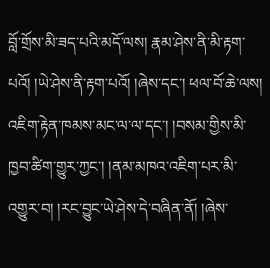བློ་གྲོས་མི་ཟད་པའི་མདོ་ལས། རྣམ་ཤེས་ནི་མི་རྟག་པའོ། །ཡེ་ཤེས་ནི་རྟག་པའོ། །ཞེས་དང་། ཕལ་བོ་ཆེ་ལས། འཇིག་རྟེན་ཁམས་མང་ལ་ལ་དང་། །བསམ་གྱིས་མི་ཁྱབ་ཚིག་གྱུར་ཀྱང་། །ནམ་མཁའ་འཇིག་པར་མི་འགྱུར་བ། །རང་བྱུང་ཡེ་ཤེས་དེ་བཞིན་ནོ། །ཞེས་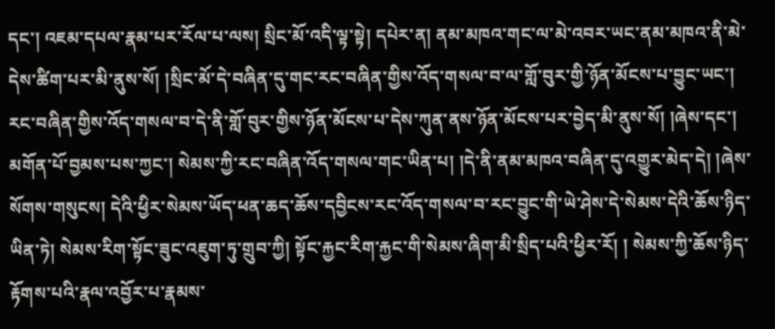དང་། འཇམ་དཔལ་རྣམ་པར་རོལ་པ་ལས། སྲིང་མོ་འདི་ལྟ་སྟེ། དཔེར་ན། ནམ་མཁའ་གང་ལ་མེ་འབར་ཡང་ནམ་མཁའ་ནི་མེ་དེས་ཚིག་པར་མི་ནུས་སོ། །སྲིང་མོ་དེ་བཞིན་དུ་གང་རང་བཞིན་གྱིས་འོད་གསལ་བ་ལ་གློ་བུར་གྱི་ཉོན་མོངས་པ་བྱུང་ཡང་། རང་བཞིན་གྱིས་འོད་གསལ་བ་དེ་ནི་གློ་བུར་གྱིས་ཉོན་མོངས་པ་དེས་ཀུན་ནས་ཉོན་མོངས་པར་བྱེད་མི་ནུས་སོ། །ཞེས་དང་། མགོན་པོ་བྱམས་པས་ཀྱང་། སེམས་ཀྱི་རང་བཞིན་འོད་གསལ་གང་ཡིན་པ། །དེ་ནི་ནམ་མཁའ་བཞིན་དུ་འགྱུར་མེད་དེ། །ཞེས་སོགས་གསུངས། དེའི་ཕྱིར་སེམས་ཡོད་ཕན་ཆད་ཆོས་དབྱིངས་རང་འོད་གསལ་བ་རང་བྱུང་གི་ཡེ་ཤེས་དེ་སེམས་དེའི་ཆོས་ཉིད་ཡིན་ཏེ། སེམས་རིག་སྟོང་ཟུང་འཇུག་ཏུ་གྲུབ་ཀྱི། སྟོང་རྐྱང་རིག་རྐྱང་གི་སེམས་ཞིག་མི་སྲིད་པའི་ཕྱིར་རོ། ། སེམས་ཀྱི་ཆོས་ཉིད་རྟོགས་པའི་རྣལ་འབྱོར་པ་རྣམས་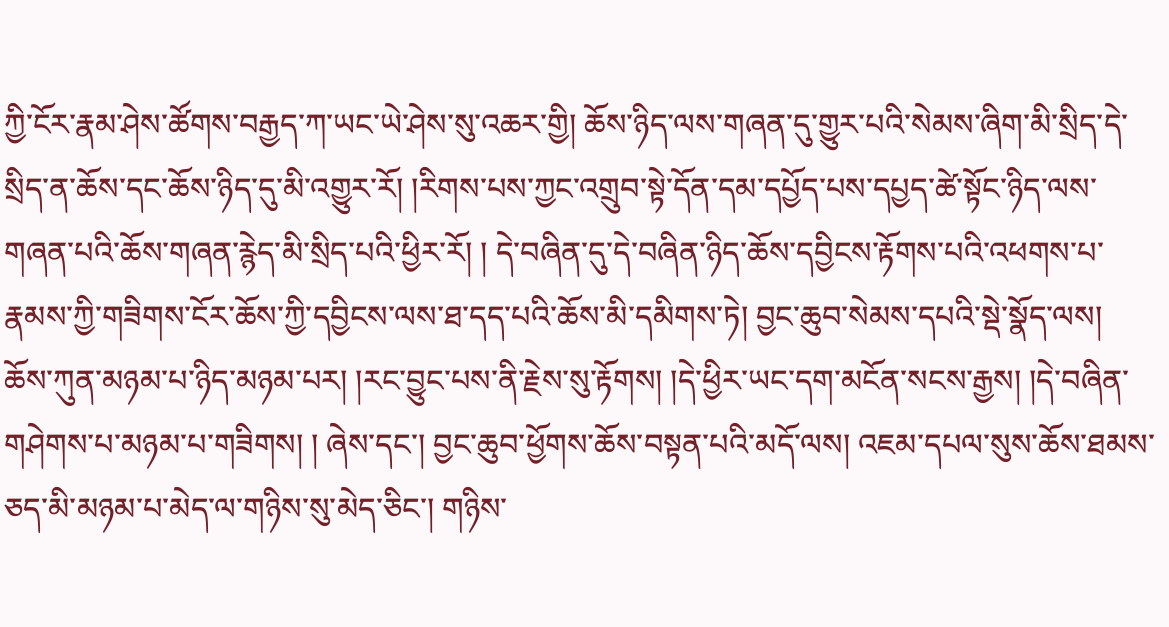ཀྱི་ངོར་རྣམ་ཤེས་ཚོགས་བརྒྱད་ཀ་ཡང་ཡེ་ཤེས་སུ་འཆར་གྱི། ཆོས་ཉིད་ལས་གཞན་དུ་གྱུར་པའི་སེམས་ཞིག་མི་སྲིད་དེ་སྲིད་ན་ཆོས་དང་ཆོས་ཉིད་དུ་མི་འགྱུར་རོ། །རིགས་པས་ཀྱང་འགྲུབ་སྟེ་དོན་དམ་དཔྱོད་པས་དཔྱད་ཚེ་སྟོང་ཉིད་ལས་གཞན་པའི་ཆོས་གཞན་རྙེད་མི་སྲིད་པའི་ཕྱིར་རོ། ། དེ་བཞིན་དུ་དེ་བཞིན་ཉིད་ཆོས་དབྱིངས་རྟོགས་པའི་འཕགས་པ་རྣམས་ཀྱི་གཟིགས་ངོར་ཆོས་ཀྱི་དབྱིངས་ལས་ཐ་དད་པའི་ཆོས་མི་དམིགས་ཏེ། བྱང་ཆུབ་སེམས་དཔའི་སྡེ་སྣོད་ལས། ཆོས་ཀུན་མཉམ་པ་ཉིད་མཉམ་པར། །རང་བྱུང་པས་ནི་རྗེས་སུ་རྟོགས། །དེ་ཕྱིར་ཡང་དག་མངོན་སངས་རྒྱས། །དེ་བཞིན་གཤེགས་པ་མཉམ་པ་གཟིགས། ། ཞེས་དང་། བྱང་ཆུབ་ཕྱོགས་ཆོས་བསྟན་པའི་མདོ་ལས། འཇམ་དཔལ་སུས་ཆོས་ཐམས་ཅད་མི་མཉམ་པ་མེད་ལ་གཉིས་སུ་མེད་ཅིང་། གཉིས་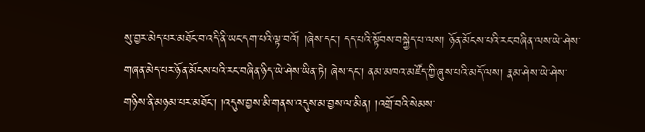སུ་བྱར་མེད་པར་མཐོང་བ་འདི་ནི་ཡང་དག་པའི་ལྟ་བའོ། །ཞེས་དང་། དད་པའི་སྟོབས་བསྐྱེད་པ་ལས། ཉོན་མོངས་པའི་རང་བཞིན་ལས་ཡེ་ཤེས་གཞན་མེད་པར་ཉོན་མོངས་པའི་རང་བཞིན་ཉིད་ཡེ་ཤེས་ཡིན་ཏེ། ཞེས་དང་། ནམ་མཁའ་མཛོད་ཀྱི་ཞུས་པའི་མདོ་ལས། རྣམ་ཤེས་ཡེ་ཤེས་གཉིས་ནི་མཉམ་པར་མཐོང་། །འདུས་བྱས་མི་གནས་འདུས་མ་བྱས་ལ་མིན། །འགྲོ་བའི་སེམས་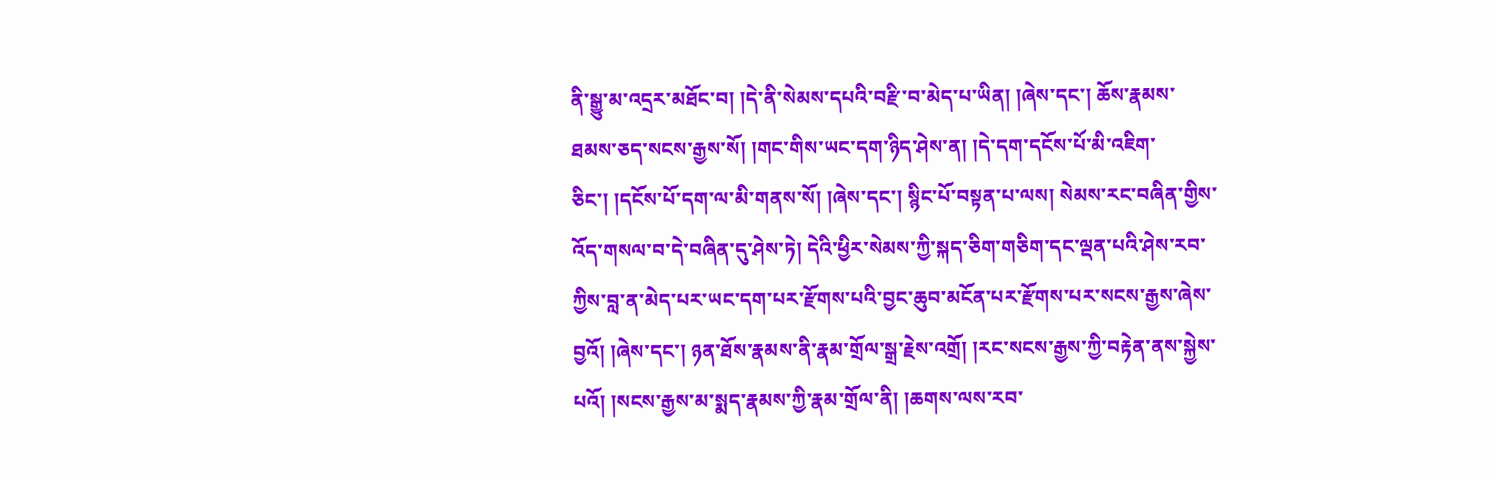ནི་སྒྱུ་མ་འདྲར་མཐོང་བ། །དེ་ནི་སེམས་དཔའི་བརྫི་བ་མེད་པ་ཡིན། །ཞེས་དང་། ཆོས་རྣམས་ཐམས་ཅད་སངས་རྒྱས་སོ། །གང་གིས་ཡང་དག་ཉིད་ཤེས་ན། །དེ་དག་དངོས་པོ་མི་འཇིག་ཅིང་། །དངོས་པོ་དག་ལ་མི་གནས་སོ། །ཞེས་དང་། སྙིང་པོ་བསྟན་པ་ལས། སེམས་རང་བཞིན་གྱིས་འོད་གསལ་བ་དེ་བཞིན་དུ་ཤེས་ཏེ། དེའི་ཕྱིར་སེམས་ཀྱི་སྐད་ཅིག་གཅིག་དང་ལྡན་པའི་ཤེས་རབ་ཀྱིས་བླ་ན་མེད་པར་ཡང་དག་པར་རྫོགས་པའི་བྱང་ཆུབ་མངོན་པར་རྫོགས་པར་སངས་རྒྱས་ཞེས་བྱའོ། །ཞེས་དང་། ཉན་ཐོས་རྣམས་ནི་རྣམ་གྲོལ་སྒྲ་རྗེས་འགྲོ། །རང་སངས་རྒྱས་ཀྱི་བརྟེན་ནས་སྐྱེས་པའོ། །སངས་རྒྱས་མ་སྨད་རྣམས་ཀྱི་རྣམ་གྲོལ་ནི། །ཆགས་ལས་རབ་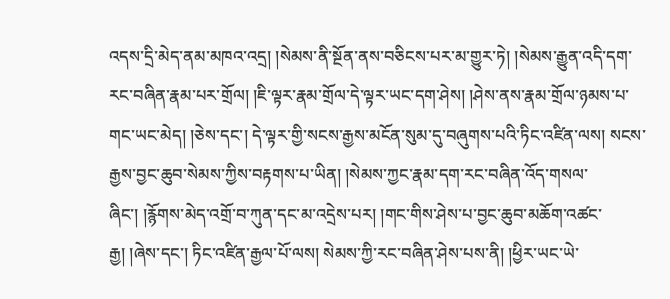འདས་དྲི་མེད་ནམ་མཁའ་འདྲ། །སེམས་ནི་སྔོན་ནས་བཅིངས་པར་མ་གྱུར་ཏེ། །སེམས་རྒྱུན་འདི་དག་རང་བཞིན་རྣམ་པར་གྲོལ། །ཇི་ལྟར་རྣམ་གྲོལ་དེ་ལྟར་ཡང་དག་ཤེས། །ཤེས་ནས་རྣམ་གྲོལ་ཉམས་པ་གང་ཡང་མེད། །ཅེས་དང་། དེ་ལྟར་གྱི་སངས་རྒྱས་མངོན་སུམ་དུ་བཞུགས་པའི་ཏིང་འཛིན་ལས། སངས་རྒྱས་བྱང་ཆུབ་སེམས་ཀྱིས་བརྟགས་པ་ཡིན། །སེམས་ཀྱང་རྣམ་དག་རང་བཞིན་འོད་གསལ་ཞིང་། །རྙོགས་མེད་འགྲོ་བ་ཀུན་དང་མ་འདྲེས་པར། །གང་གིས་ཤེས་པ་བྱང་ཆུབ་མཆོག་འཚང་རྒྱ། །ཞེས་དང་། ཏིང་འཛིན་རྒྱལ་པོ་ལས། སེམས་ཀྱི་རང་བཞིན་ཤེས་པས་ནི། །ཕྱིར་ཡང་ཡེ་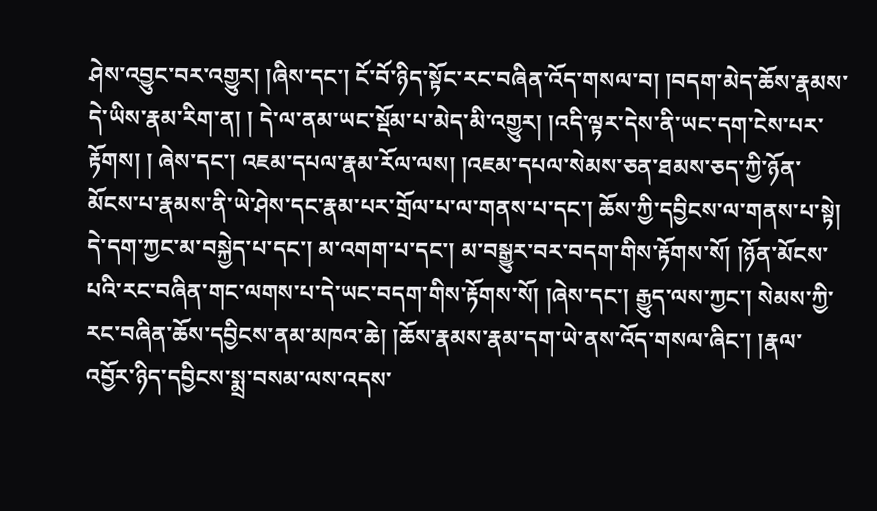ཤེས་འབྱུང་བར་འགྱུར། །ཞིས་དང་། ངོ་བོ་ཉིད་སྟོང་རང་བཞིན་འོད་གསལ་བ། །བདག་མེད་ཆོས་རྣམས་དེ་ཡིས་རྣམ་རིག་ན། ། དེ་ལ་ནམ་ཡང་སྡོམ་པ་མེད་མི་འགྱུར། །འདི་ལྟར་དེས་ནི་ཡང་དག་ངེས་པར་རྟོགས། ། ཞེས་དང་། འཇམ་དཔལ་རྣམ་རོལ་ལས། །འཇམ་དཔལ་སེམས་ཅན་ཐམས་ཅད་ཀྱི་ཉོན་མོངས་པ་རྣམས་ནི་ཡེ་ཤེས་དང་རྣམ་པར་གྲོལ་པ་ལ་གནས་པ་དང་། ཆོས་ཀྱི་དབྱིངས་ལ་གནས་པ་སྟེ། དེ་དག་ཀྱང་མ་བསྐྱེད་པ་དང་། མ་འགག་པ་དང་། མ་བསྒྱུར་བར་བདག་གིས་རྟོགས་སོ། །ཉོན་མོངས་པའི་རང་བཞིན་གང་ལགས་པ་དེ་ཡང་བདག་གིས་རྟོགས་སོ། །ཞེས་དང་། རྒྱུད་ལས་ཀྱང་། སེམས་ཀྱི་རང་བཞིན་ཆོས་དབྱིངས་ནམ་མཁའ་ཆེ། །ཆོས་རྣམས་རྣམ་དག་ཡེ་ནས་འོད་གསལ་ཞིང་། །རྣལ་འབྱོར་ཉིད་དབྱིངས་སྨྲ་བསམ་ལས་འདས་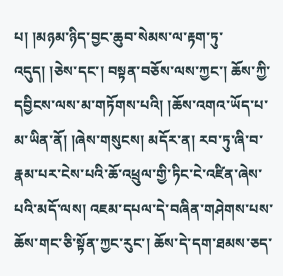པ། །མཉམ་ཉིད་བྱང་ཆུབ་སེམས་ལ་རྟག་ཏུ་འདུད། །ཅེས་དང་། བསྟན་བཅོས་ལས་ཀྱང་། ཆོས་ཀྱི་དབྱིངས་ལས་མ་གཏོགས་པའི། །ཆོས་འགའ་ཡོད་པ་མ་ཡིན་ནོ། །ཞེས་གསུངས། མདོར་ན། རབ་ཏུ་ཞི་བ་རྣམ་པར་ངེས་པའི་ཆོ་འཕྲུལ་གྱི་ཏིང་ངེ་འཛིན་ཞེས་པའི་མདོ་ལས། འཇམ་དཔལ་དེ་བཞིན་གཤེགས་པས་ཆོས་གང་ཅི་སྟོན་ཀྱང་རུང་། ཆོས་དེ་དག་ཐམས་ཅད་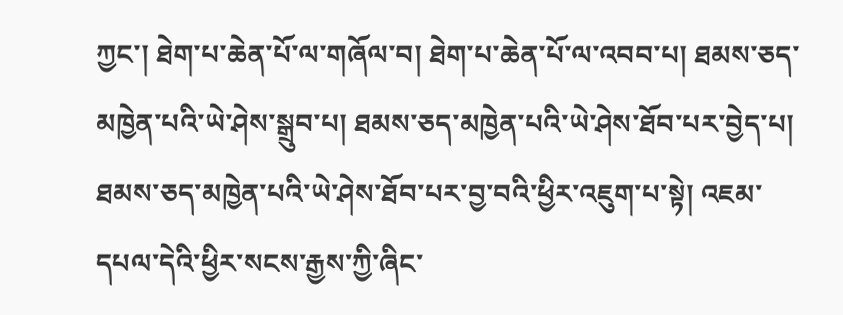ཀྱང་། ཐེག་པ་ཆེན་པོ་ལ་གཞོལ་བ། ཐེག་པ་ཆེན་པོ་ལ་འབབ་པ། ཐམས་ཅད་མཁྱེན་པའི་ཡེ་ཤེས་སྒྲུབ་པ། ཐམས་ཅད་མཁྱེན་པའི་ཡེ་ཤེས་ཐོབ་པར་བྱེད་པ། ཐམས་ཅད་མཁྱེན་པའི་ཡེ་ཤེས་ཐོབ་པར་བྱ་བའི་ཕྱིར་འཇུག་པ་སྟེ། འཇམ་དཔལ་དེའི་ཕྱིར་སངས་རྒྱས་ཀྱི་ཞིང་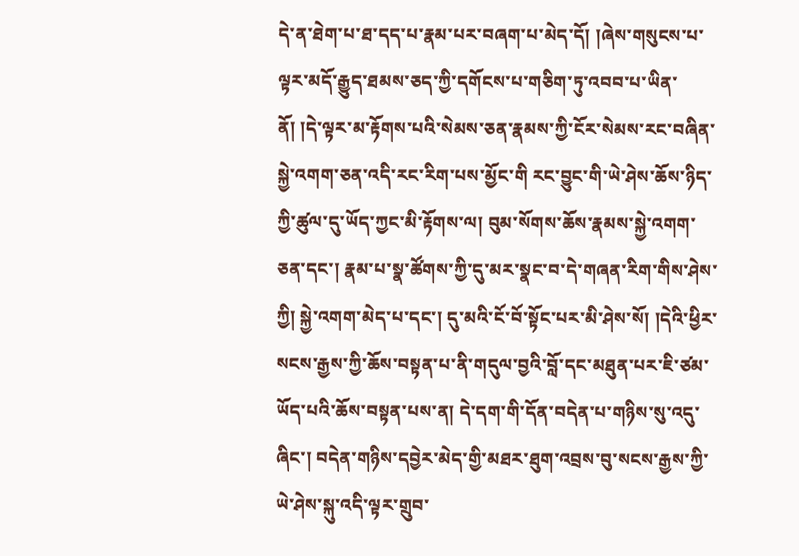དེ་ན་ཐེག་པ་ཐ་དད་པ་རྣམ་པར་བཞག་པ་མེད་དོ། །ཞེས་གསུངས་པ་ལྟར་མདོ་རྒྱུད་ཐམས་ཅད་ཀྱི་དགོངས་པ་གཅིག་ཏུ་འབབ་པ་ཡིན་ནོ། །དེ་ལྟར་མ་རྟོགས་པའི་སེམས་ཅན་རྣམས་ཀྱི་ངོར་སེམས་རང་བཞིན་སྐྱེ་འགག་ཅན་འདི་རང་རིག་པས་མྱོང་གི རང་བྱུང་གི་ཡེ་ཤེས་ཆོས་ཉིད་ཀྱི་ཚུལ་དུ་ཡོད་ཀྱང་མི་རྟོགས་ལ། བུམ་སོགས་ཆོས་རྣམས་སྐྱེ་འགག་ཅན་དང་། རྣམ་པ་སྣ་ཚོགས་ཀྱི་དུ་མར་སྣང་བ་དེ་གཞན་རིག་གིས་ཤེས་ཀྱི། སྐྱེ་འགག་མེད་པ་དང་། དུ་མའི་ངོ་བོ་སྟོང་པར་མི་ཤེས་སོ། །དེའི་ཕྱིར་སངས་རྒྱས་ཀྱི་ཆོས་བསྟན་པ་ནི་གདུལ་བྱའི་བློ་དང་མཐུན་པར་ཇི་ཙམ་ཡོད་པའི་ཆོས་བསྟན་པས་ན། དེ་དག་གི་དོན་བདེན་པ་གཉིས་སུ་འདུ་ཞིང་། བདེན་གཉིས་དབྱེར་མེད་གྱི་མཐར་ཐུག་འབྲས་བུ་སངས་རྒྱས་ཀྱི་ཡེ་ཤེས་སྐུ་འདི་ལྟར་གྲུབ་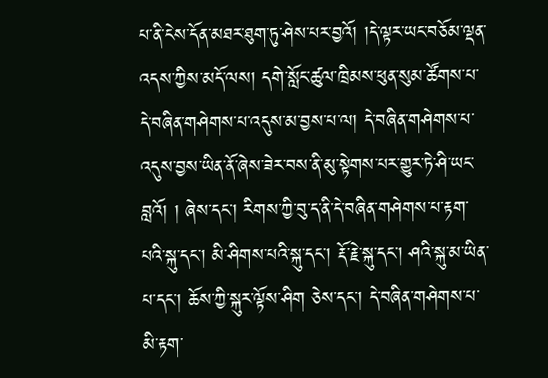པ་ནི་ངེས་དོན་མཐར་ཐུག་ཏུ་ཤེས་པར་བྱའོ། །དེ་ལྟར་ཡང་བཅོམ་ལྡན་འདས་ཀྱིས་མདོ་ལས། དགེ་སློང་ཚུལ་ཁྲིམས་ཕུན་སུམ་ཚོགས་པ་དེ་བཞིན་གཤེགས་པ་འདུས་མ་བྱས་པ་ལ། དེ་བཞིན་གཤེགས་པ་འདུས་བྱས་ཡིན་ནོ་ཞེས་ཟེར་བས་ནི་མུ་སྟེགས་པར་གྱུར་ཏེ་ཤི་ཡང་བླའོ། ། ཞེས་དང་། རིགས་ཀྱི་བུ་ད་ནི་དེ་བཞིན་གཤེགས་པ་རྟག་པའི་སྐུ་དང་། མི་ཤིགས་པའི་སྐུ་དང་། རྡོ་རྗེ་སྐུ་དང་། ཤའི་སྐུ་མ་ཡིན་པ་དང་། ཆོས་ཀྱི་སྐུར་ལྟོས་ཤིག ཅེས་དང་། དེ་བཞིན་གཤེགས་པ་མི་རྟག་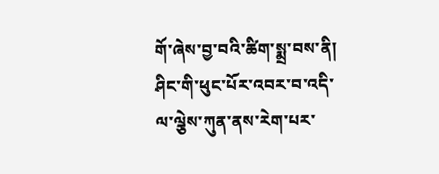གོ་ཞེས་བྱ་བའི་ཚིག་སྨྲ་བས་ནི། ཤིང་གི་ཕུང་པོར་འབར་བ་འདི་ལ་ལྕེས་ཀུན་ནས་རེག་པར་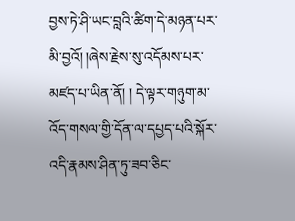བྱས་ཏེ་ཤི་ཡང་བླའི་ཚིག་དེ་མཉན་པར་མི་བྱའོ། །ཞེས་རྗེས་སུ་འདོམས་པར་མཛད་པ་ཡིན་ནོ། ། དེ་ལྟར་གཉུག་མ་འོད་གསལ་གྱི་དོན་ལ་དཔྱད་པའི་སྐོར་འདི་རྣམས་ཤིན་ཏུ་ཟབ་ཅིང་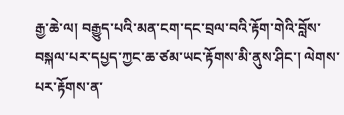རྒྱ་ཆེ་ལ། བརྒྱུད་པའི་མན་ངག་དང་བྲལ་བའི་རྟོག་གེའི་བློས་བསྐལ་པར་དཔྱད་ཀྱང་ཆ་ཙམ་ཡང་རྟོགས་མི་ནུས་ཤིང་། ལེགས་པར་རྟོགས་ན་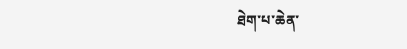ཐེག་པ་ཆེན་